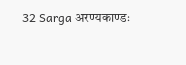32 Sarga अरण्यकाण्डः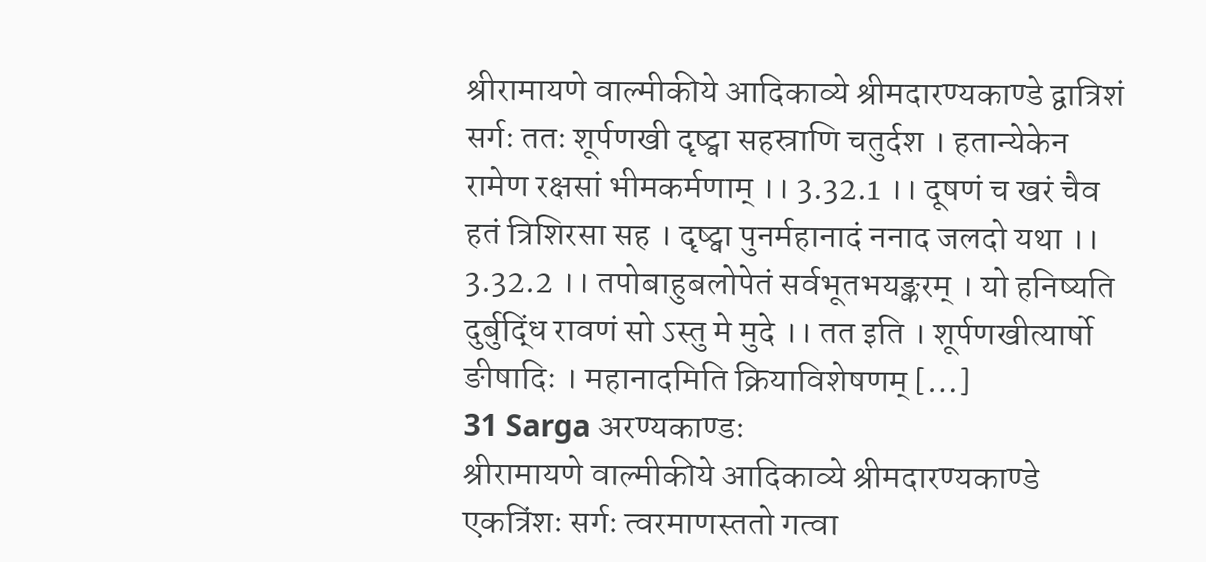श्रीरामायणे वाल्मीकीये आदिकाव्ये श्रीमदारण्यकाण्डे द्वात्रिशं सर्गः ततः शूर्पणखी दृष्ट्वा सहस्राणि चतुर्दश । हतान्येकेन रामेण रक्षसां भीमकर्मणाम् ।। 3.32.1 ।। दूषणं च खरं चैव हतं त्रिशिरसा सह । दृष्ट्वा पुनर्महानादं ननाद जलदो यथा ।। 3.32.2 ।। तपोबाहुबलोपेतं सर्वभूतभयङ्करम् । यो हनिष्यति दुर्बुद्धिं रावणं सो ऽस्तु मे मुदे ।। तत इति । शूर्पणखीत्यार्षो ङीषादिः । महानादमिति क्रियाविशेषणम् […]
31 Sarga अरण्यकाण्डः
श्रीरामायणे वाल्मीकीये आदिकाव्ये श्रीमदारण्यकाण्डे एकत्रिंशः सर्गः त्वरमाणस्ततो गत्वा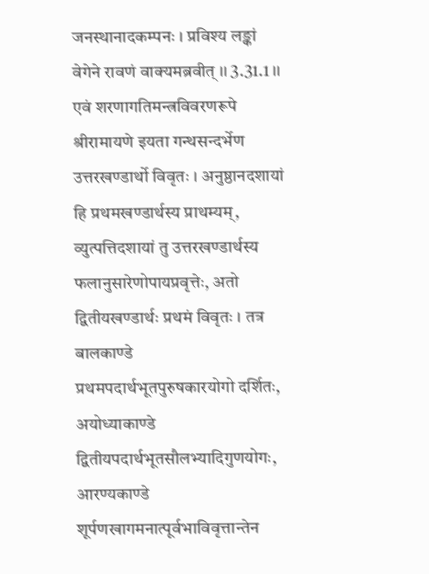जनस्थानादकम्पनः । प्रविश्य लङ्कां वेगेने रावणं वाक्यमब्रवीत् ।। 3.31.1 ।। एवं शरणागतिमन्त्रविवरणरूपे श्रीरामायणे इयता गन्थसन्दर्भेण उत्तरखण्डार्थो विवृतः । अनुष्ठानदशायां हि प्रथमखण्डार्थस्य प्राथम्यम्, व्युत्पत्तिदशायां तु उत्तरखण्डार्थस्य फलानुसारेणोपायप्रवृत्तेः, अतो द्वितीयखण्डार्थः प्रथमं विवृतः । तत्र बालकाण्डे प्रथमपदार्थभूतपुरुषकारयोगो दर्शितः, अयोध्याकाण्डे द्वितीयपदार्थभूतसौलभ्यादिगुणयोगः, आरण्यकाण्डे शूर्पणखागमनात्पूर्वभाविवृत्तान्तेन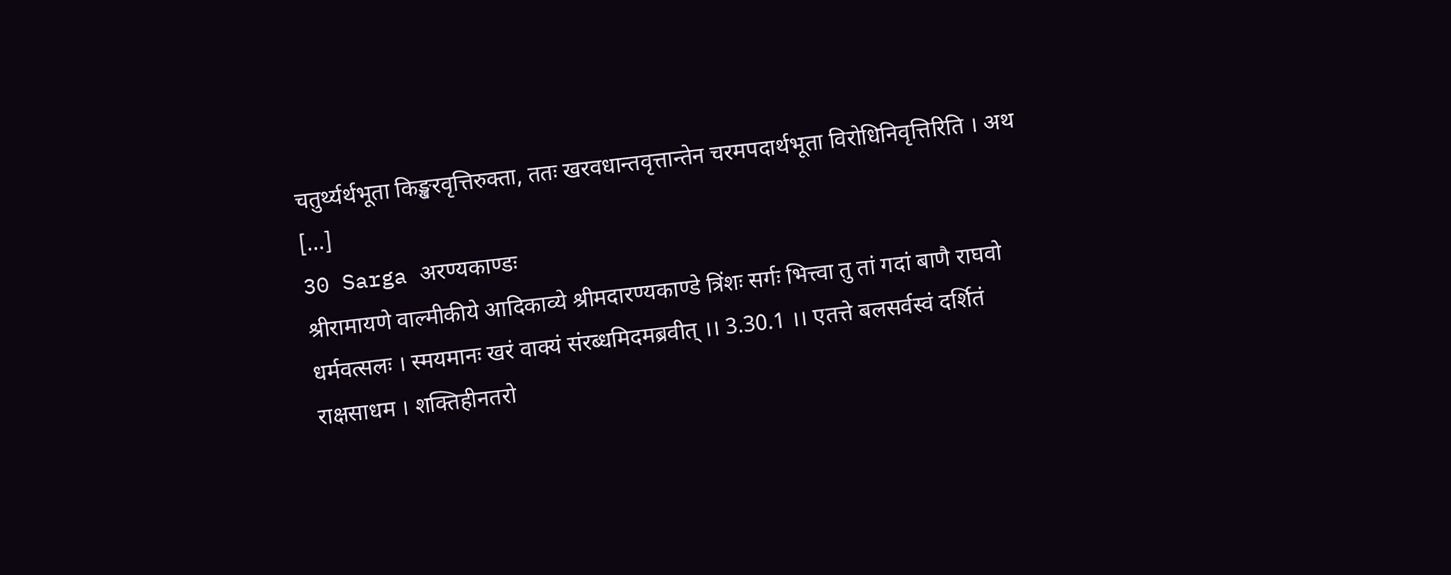चतुर्थ्यर्थभूता किङ्खरवृत्तिरुक्ता, ततः खरवधान्तवृत्तान्तेन चरमपदार्थभूता विरोधिनिवृत्तिरिति । अथ […]
30 Sarga अरण्यकाण्डः
श्रीरामायणे वाल्मीकीये आदिकाव्ये श्रीमदारण्यकाण्डे त्रिंशः सर्गः भित्त्वा तु तां गदां बाणै राघवो धर्मवत्सलः । स्मयमानः खरं वाक्यं संरब्धमिदमब्रवीत् ।। 3.30.1 ।। एतत्ते बलसर्वस्वं दर्शितं राक्षसाधम । शक्तिहीनतरो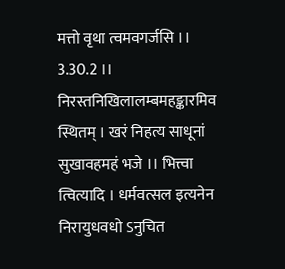मत्तो वृथा त्वमवगर्जसि ।। 3.30.2 ।। निरस्तनिखिलालम्बमहङ्कारमिव स्थितम् । खरं निहत्य साधूनां सुखावहमहं भजे ।। भित्त्वा त्वित्यादि । धर्मवत्सल इत्यनेन निरायुधवधो ऽनुचित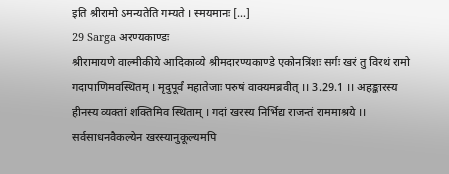इति श्रीरामो ऽमन्यतेति गम्यते । स्मयमानः […]
29 Sarga अरण्यकाण्डः
श्रीरामायणे वाल्मीकीये आदिकाव्ये श्रीमदारण्यकाण्डे एकोनत्रिंशः सर्गः खरं तु विरथं रामो गदापाणिमवस्थितम् । मृदुपूर्वं महातेजाः परुषं वाक्यमब्रवीत् ।। 3.29.1 ।। अहङ्कारस्य हीनस्य व्यक्तां शक्तिमिव स्थिताम् । गदां खरस्य निर्भिद्य राजन्तं राममाश्रये ।। सर्वसाधनवैकल्येन खरस्यानुकूल्यमपि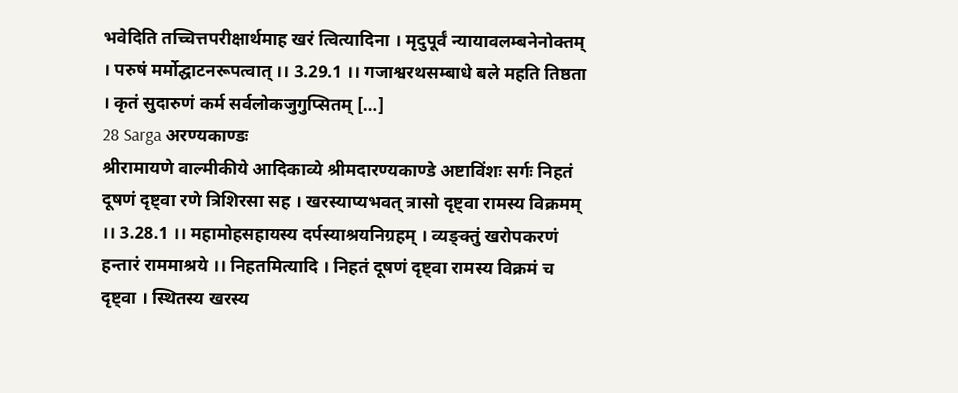भवेदिति तच्चित्तपरीक्षार्थमाह खरं त्वित्यादिना । मृदुपूर्वं न्यायावलम्बनेनोक्तम् । परुषं मर्मोद्घाटनरूपत्वात् ।। 3.29.1 ।। गजाश्वरथसम्बाधे बले महति तिष्ठता । कृतं सुदारुणं कर्म सर्वलोकजुगुप्सितम् […]
28 Sarga अरण्यकाण्डः
श्रीरामायणे वाल्मीकीये आदिकाव्ये श्रीमदारण्यकाण्डे अष्टाविंशः सर्गः निहतं दूषणं दृष्ट्वा रणे त्रिशिरसा सह । खरस्याप्यभवत् त्रासो दृष्ट्वा रामस्य विक्रमम् ।। 3.28.1 ।। महामोहसहायस्य दर्पस्याश्रयनिग्रहम् । व्यङ्क्तुं खरोपकरणं हन्तारं राममाश्रये ।। निहतमित्यादि । निहतं दूषणं दृष्ट्वा रामस्य विक्रमं च दृष्ट्वा । स्थितस्य खरस्य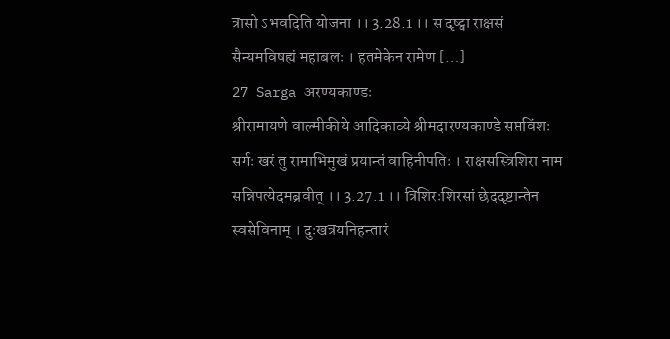त्रासो ऽभवदिति योजना ।। 3.28.1 ।। स दृष्ट्वा राक्षसं सैन्यमविषह्यं महाबलः । हतमेकेन रामेण […]
27 Sarga अरण्यकाण्डः
श्रीरामायणे वाल्मीकीये आदिकाव्ये श्रीमदारण्यकाण्डे सप्तविंशः सर्गः खरं तु रामाभिमुखं प्रयान्तं वाहिनीपतिः । राक्षसस्त्रिशिरा नाम सन्निपत्येदमब्रवीत् ।। 3.27.1 ।। त्रिशिरःशिरसां छेददृष्टान्तेन स्वसेविनाम् । दुःखत्रयनिहन्तारं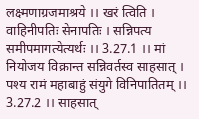लक्ष्मणाग्रजमाश्रये ।। खरं त्विति । वाहिनीपतिः सेनापतिः । सन्निपत्य समीपमागत्येत्यर्थः ।। 3.27.1 ।। मां नियोजय विक्रान्त सन्निवर्तस्व साहसात् । पश्य रामं महाबाहुं संयुगे विनिपातितम् ।। 3.27.2 ।। साहसात्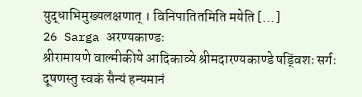युद्धाभिमुख्यलक्षणात् । विनिपातितमिति मयेति […]
26 Sarga अरण्यकाण्डः
श्रीरामायणे वाल्मीकीये आदिकाव्ये श्रीमदारण्यकाण्डे षड्विंशः सर्गः दूषणस्तु स्वकं सैन्यं हन्यमानं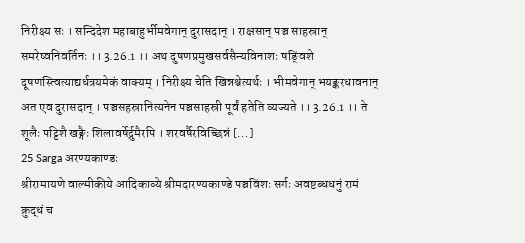निरीक्ष्य सः । सन्दिदेश महाबाहुर्भीमवेगान् दुरासदान् । राक्षसान् पञ्च साहस्रान् समरेष्वनिवर्तिनः ।। 3.26.1 ।। अथ दुषणप्रमुखसर्वसैन्यविनाशः षङ्विंशे दूषणस्त्वित्याद्यर्धत्रयमेकं वाक्यम् । निरीक्ष्य चेति खिन्नश्चेत्यर्थः । भीमवेगान् भयङ्करधावनान् अत एव दुरासदान् । पञ्चसहस्रानित्यनेन पञ्चसाहस्री पूर्वं हतेति व्यज्यते ।। 3.26.1 ।। ते शूलैः पट्टिशै खङ्गैः शिलावर्षेर्द्रुमैरपि । शरवर्षैरविच्छिन्नं […]
25 Sarga अरण्यकाण्डः
श्रीरामायणे वाल्मीकीये आदिकाव्ये श्रीमदारण्यकाण्डे पञ्चविंशः सर्गः अवष्टब्धधनुं रामं क्रुद्धं च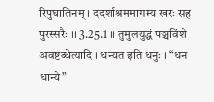रिपुघातिनम् । ददर्शाश्रममागम्य खरः सह पुरस्सरैः ।। 3.25.1 ।। तुमुलयुद्धं पञ्चविंशे अवष्टब्धेत्यादि । धन्यत इति धनुः । “धन धान्ये”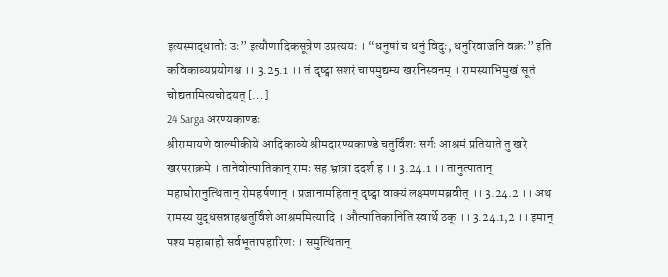इत्यस्माद्धातोः उः” इत्यौणादिकसूत्रेण उप्रत्ययः । “धनुषां च धनुं विदुः, धनुरिवाजनि वक्रः” इति कविकाव्यप्रयोगश्च ।। 3.25.1 ।। तं दृष्ट्वा सशरं चापमुद्यम्य खरनिस्वनम् । रामस्याभिमुखं सूतं चोद्यतामित्यचोदयत् […]
24 Sarga अरण्यकाण्डः
श्रीरामायणे वाल्मीकीये आदिकाव्ये श्रीमदारण्यकाण्डे चतुर्विंशः सर्गः आश्रमं प्रतियाते तु खरे खरपराक्रमे । तानेवोत्पातिकान् रामः सह भ्रात्रा ददर्श ह ।। 3.24.1 ।। तानुत्पातान् महाघोरानुत्थितान् रोमहर्षणान् । प्रजानामहितान् दृष्ट्वा वाक्यं लक्ष्मणमब्रवीत् ।। 3.24.2 ।। अथ रामस्य युद्धसन्नाहश्चतुर्विंशे आश्रममित्यादि । औत्पातिकानिति स्वार्थे ठक् ।। 3.24.1,2 ।। इमान् पश्य महाबाहो सर्वभूतापहारिणः । समुत्थितान्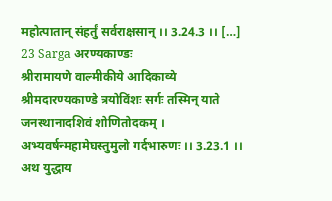महोत्पातान् संहर्तुं सर्वराक्षसान् ।। 3.24.3 ।। […]
23 Sarga अरण्यकाण्डः
श्रीरामायणे वाल्मीकीये आदिकाव्ये श्रीमदारण्यकाण्डे त्रयोविंशः सर्गः तस्मिन् याते जनस्थानादशिवं शोणितोदकम् । अभ्यवर्षन्महामेघस्तुमुलो गर्दभारुणः ।। 3.23.1 ।। अथ युद्धाय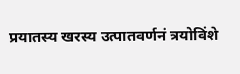प्रयातस्य खरस्य उत्पातवर्णनं त्रयोविंशे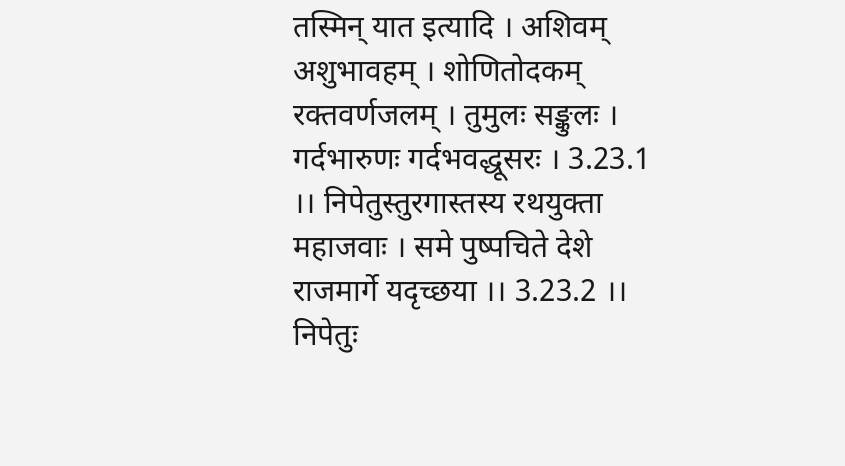तस्मिन् यात इत्यादि । अशिवम् अशुभावहम् । शोणितोदकम् रक्तवर्णजलम् । तुमुलः सङ्कुलः । गर्दभारुणः गर्दभवद्धूसरः । 3.23.1 ।। निपेतुस्तुरगास्तस्य रथयुक्ता महाजवाः । समे पुष्पचिते देशे राजमार्गे यदृच्छया ।। 3.23.2 ।। निपेतुः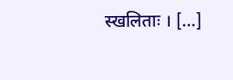स्खलिताः । […]